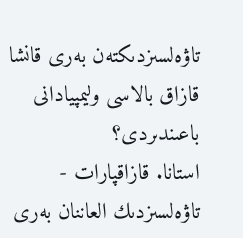تاۋەلسىزدىكتەن بەرى قانشا قازاق بالاسى وليمپيادانى باعىندىردى؟
استانا. قازاقپارات - تاۋەلسىزدىك العاننان بەرى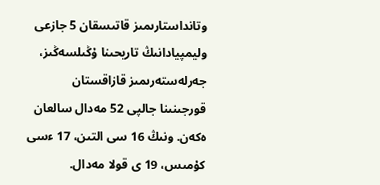وتانداستارىمىز قاتىسقان 5 جازعى وليمپيادانىڭ تاريحىنا ۇڭىلسەڭىز، جەرلەستەرىمىز قازاقستان قورجىنىنا جالپى 52 مەدال سالعان ەكەن. ونىڭ 16 سى التىن، 17 ءسى كۇمىس، 19 ى قولا مەدال.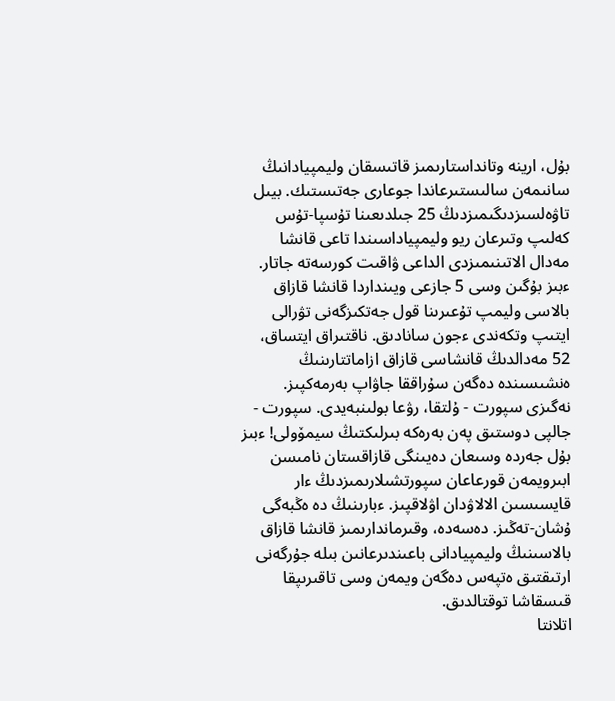بۇل، ارينە وتانداستارىمىز قاتىسقان وليمپيادانىڭ سانىمەن سالىستىرعاندا جوعارى جەتىستىك. بيىل تاۋەلسىزدىگىمىزدىڭ 25 جىلدىعىنا تۇسپا-تۇس كەلىپ وتىرعان ريو وليمپياداسىندا تاعى قانشا مەدال الاتىنىمىزدى الداعى ۋاقىت كورسەتە جاتار.
ءبىز بۇگىن وسى 5 جازعى ويىنداردا قانشا قازاق بالاسى وليمپ تۇعىرىنا قول جەتكىزگەنى تۋرالى ايتىپ وتكەندى ءجون سانادىق. ناقتىراق ايتساق، 52 مەدالدىڭ قانشاسى قازاق ازاماتتارىنىڭ ەنشىسىندە دەگەن سۇراققا جاۋاپ بەرمەكپىز.
نەگىزى سپورت - ۇلتقا، رۋعا بولىنبەيدى. سپورت - جالپى دوستىق پەن بەرەكە بىرلىكتىڭ سيمۆولى! ءبىز بۇل جەردە وسىعان دەيىنگى قازاقستان نامىسن ابىرويمەن قورعاعان سپورتشىلارىمىزدىڭ ءار قايسىسىن الالاۋدان اۋلاقپىز. ءبارىنىڭ دە ەڭبەگى ۇشان-تەڭىز. دەسەدە، وقىرماندارىمىز قانشا قازاق بالاسىنىڭ وليمپيادانى باعىندىرعانىن بىلە جۇرگەنى ارتىقتىق ەتپەس دەگەن ويمەن وسى تاقىرىپقا قىسقاشا توقتالدىق.
اتلانتا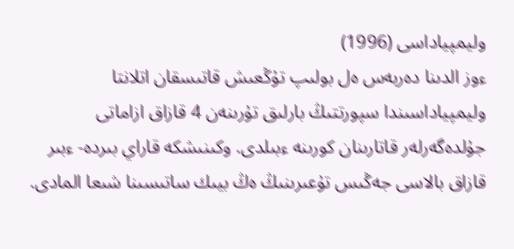وليمپياداسى (1996)
ءوز الدىنا دەربەس ەل بولىپ تۇڭعىش قاتىسقان اتلانتا وليمپياداسىندا سپورتتىڭ بارلىق تۇرىنەن 4 قازاق ازاماتى جۇلدەگەرلەر قاتارىنان كورىنە ءبىلدى. وكىنىشكە قاراي بىردە- ءبىر قازاق بالاسى جەڭىس تۇعىرىنىڭ ەڭ بيىك ساتىسىنا شىعا المادى.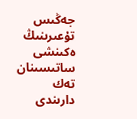جەڭىس تۇعىرىنىڭ ەكىنشى ساتىسىنان تەك دارىندى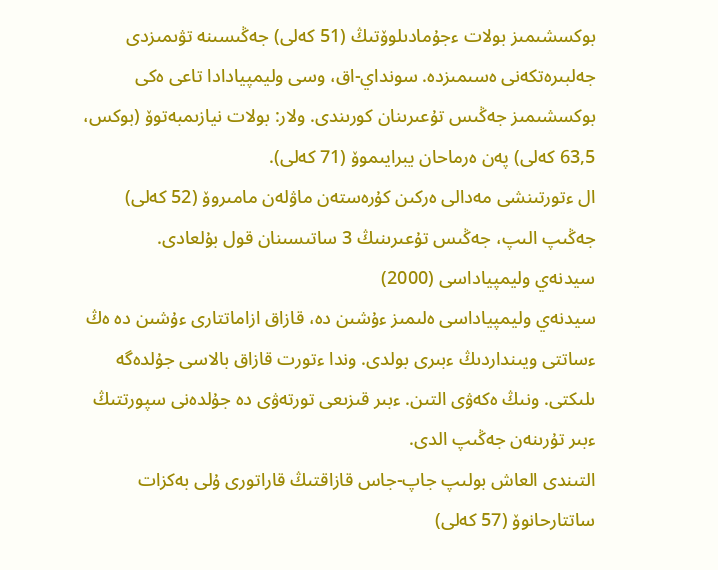بوكسشىمىز بولات ءجۇمادىلوۆتىڭ (51 كەلى) جەڭىسىنە تۋىمىزدى جەلبىرەتكەنى ەسىمىزدە. سونداي-اق، وسى وليمپيادادا تاعى ەكى بوكسشىمىز جەڭىس تۇعىرىنان كورىندى. ولار: بولات نيازىمبەتوۆ (بوكس، 63,5 كەلى) پەن ەرماحان يبرايىموۆ (71 كەلى).
ال ءتورتىنشى مەدالى ەركىن كۇرەستەن ماۋلەن مامىروۆ (52 كەلى) جەڭىپ الىپ، جەڭىس تۇعىرىنىڭ 3 ساتىسىنان قول بۇلعادى.
سيدنەي وليمپياداسى (2000)
سيدنەي وليمپياداسى ەلىمىز ءۇشىن دە، قازاق ازاماتتارى ءۇشىن دە ەڭ ءساتتى ويىنداردىڭ ءبىرى بولدى. وندا ءتورت قازاق بالاسى جۇلدەگە ىلىكتى. ونىڭ ەكەۋى التىن. ءبىر قىزىعى تورتەۋى دە جۇلدەنى سپورتتىڭ ءبىر تۇرىنەن جەڭىپ الدى.
التىندى العاش بولىپ جاپ-جاس قازاقتىڭ قاراتورى ۇلى بەكزات ساتتارحانوۆ (57 كەلى)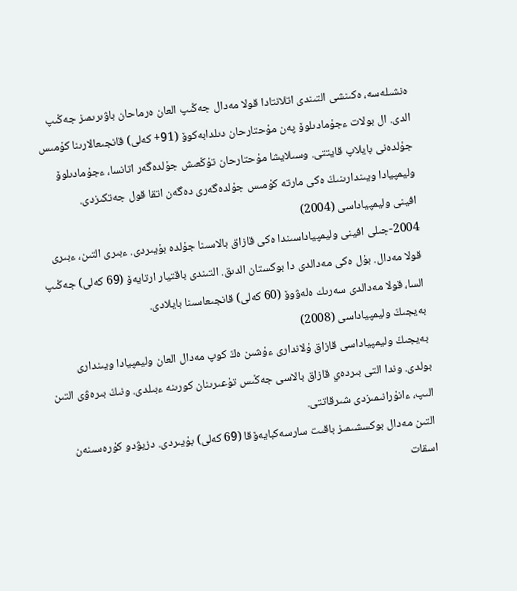ەنشىلەسە، ەكىنشى التىندى اتلانتادا قولا مەدال جەڭىپ العان ەرماحان باۋىرىمىز جەڭىپ الدى. ال بولات ءجۇمادىلوۆ پەن مۇحتارحان دىلدابەكوۆ (91+ كەلى) قانجىعالارىنا كۇمىس جۇلدەنى بايلاپ قايتتى. وسىلايشا مۇحتارحان تۇڭعىش جۇلدەگەر اتانسا، ءجۇمادىلوۆ وليمپيادا ويىندارىنىڭ ەكى مارتە كۇمىس جۇلدەگەرى دەگەن اتقا قول جەتكىزدى.
افينى وليمپياداسى (2004)
2004-جىلى افينى وليمپياداسىندا ەكى قازاق بالاسىنا جۇلدە بۇيىردى. ءبىرى التىن، ءبىرى قولا مەدال. بۇل ەكى مەدالدى دا بوكستان الدىق. التىندى باقتيار ارتايەۆ (69 كەلى) جەڭىپ السا، قولا مەدالدى سەرىك ەلەۋوۆ (60 كەلى) قانجىعاسىنا بايلادى.
بەيجىڭ وليمپياداسى (2008)
بەيجىڭ وليمپياداسى قازاق ۇلاندارى ءۇشىن ەڭ كوپ مەدال العان وليمپيادا ويىندارى بولدى. وندا التى بىردەي قازاق بالاسى جەڭىس تۇعىرىنان كورىنە ءبىلدى. ونىڭ بىرەۋى التىن الىپ، ءانۇرانىمىزدى شىرقاتتى.
التىن مەدال بوكسشىمىز باقىت سارسەكبايەۆقا (69 كەلى) بۇيىردى. دزيۋدو كۇرەسىنەن اسقات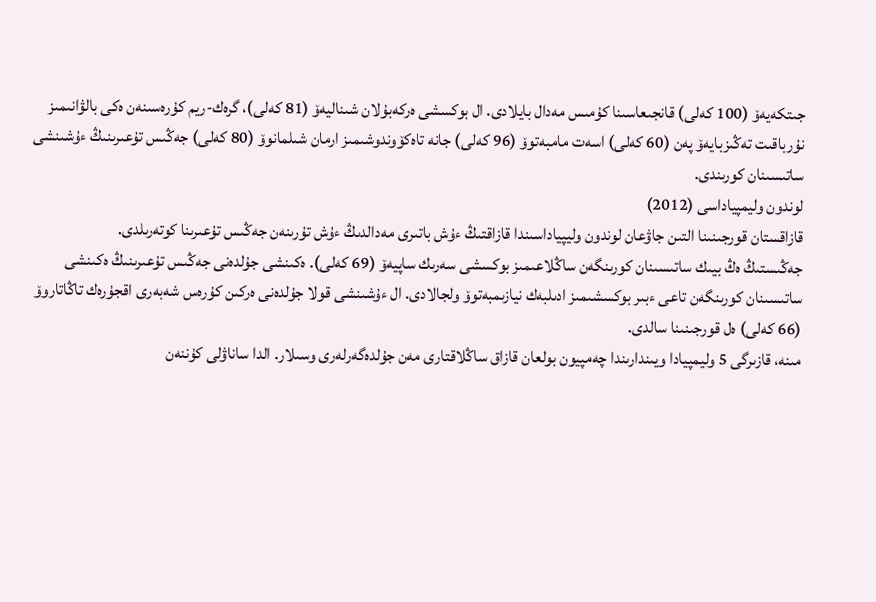جىتكەيەۆ (100 كەلى) قانجىعاسىنا كۇمىس مەدال بايلادى. ال بوكسشى ەركەبۇلان شىناليەۆ (81 كەلى)، گرەك-ريم كۇرەسىنەن ەكى بالۋانىمىز نۇرباقىت تەڭىزبايەۆ پەن (60 كەلى) اسەت مامبەتوۆ (96 كەلى) جانە تاەكۆوندوشىمىز ارمان شىلمانوۆ (80 كەلى) جەڭىس تۇعىرىنىڭ ءۇشىنشى ساتىسىنان كورىندى.
لوندون وليمپياداسى (2012)
قازاقستان قورجىنىنا التىن جاۋعان لوندون وليپياداسىندا قازاقتىڭ ءۇش باتىرى مەدالدىڭ ءۇش تۇرىنەن جەڭىس تۇعىرىنا كوتەرىلدى.
جەڭىستىڭ ەڭ بيىك ساتىسىنان كورىنگەن ساڭلاعىمىز بوكسشى سەرىك ساپيەۆ (69 كەلى). ەكىنشى جۇلدەنى جەڭىس تۇعىرىنىڭ ەكىنشى ساتىسىنان كورىنگەن تاعى ءبىر بوكسشىمىز ادىلبەك نيازىمبەتوۆ ولجالادى. ال ءۇشىنشى قولا جۇلدەنى ەركىن كۇرەس شەبەرى اقجۇرەك تاڭاتاروۆ (66 كەلى) ەل قورجىنىنا سالدى.
مىنە، قازىرگى 5 وليمپيادا ويىندارىندا چەمپيون بولعان قازاق ساڭلاقتارى مەن جۇلدەگەرلەرى وسىلار. الدا ساناۋلى كۇننەن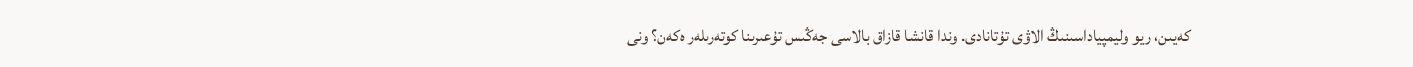كەيىن، ريو وليمپياداسىنىڭ الاۋى تۇتانادى. وندا قانشا قازاق بالاسى جەڭىس تۇعىرىنا كوتەرىلەر ەكەن؟ ونى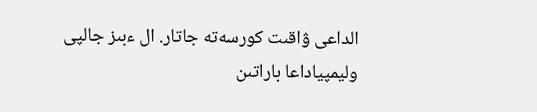الداعى ۋاقىت كورسەتە جاتار. ال ءبىز جالپى وليمپياداعا باراتىن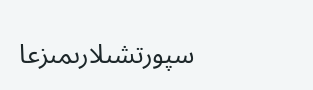سپورتشىلارىمىزعا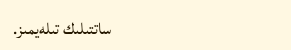ساتتىلىك تىلەيمىز.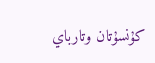كۇنسۇتان وتارباي